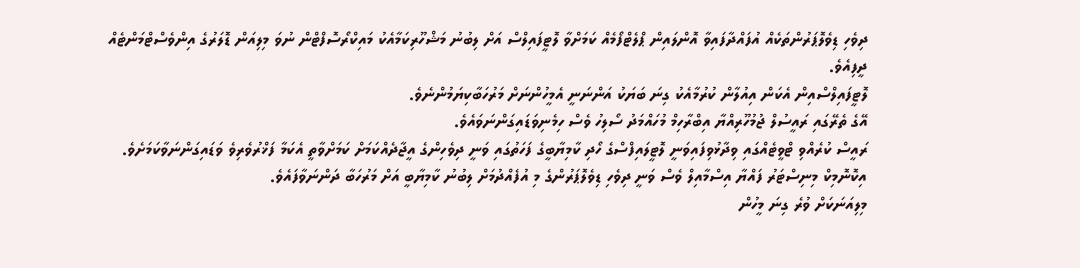ދިވެހި ޑިވެލޮޕަރުންތަކެއް އުފައްދާފައިވާ އޮންލައިން ޕްލެޓްފޯމެއް ކަމަށްވާ ލޮޓީފައިލްސް އަށް ލިބުނު މަޝްހޫރިކަމާއެކު މައިކްރޯސޮފްޓްން ނުވަ މިލިއަން ޑޮލަރުގެ އިންވެސްޓްމަންޓެއް ދީފިއެވެ.
ލޮޓީފައިލްސްއިން އެކަން އިއުލާން ކުރުމާއެކު ގިނަ ބަޔަކު އަންނަނީ އެމީހުންނަށް މަރުހަބާކިޔަމުންނެވެ.
އޭގެ ތެރޭގައި ރައީސުލް ޖުމުހޫރިއްޔާ އިބްރާހިމް މުހައްމަދު ސޯލިހު ވެސް ހިމެނިވަޑައިގަންނަވައެވެ.
ރައީސް ކުރެއްވި ޓްވީޓެއްގައި ވިދާޅުވިފައިވަނީ ލޮޓީލައިފްސްގެ ހޯދި ކާމިޔާބީގެ ފަހަތުގައި ވަނީ ދިވެހިންގެ އީޖާދެއްކަމަށް ކަމަށްވާތީ އެކަމާ ފަޚްރުވެރިވެ ވަޑައިގަންނަވާކަމަށެވެ.
އިކޮނޮމިކް މިނިސްޓަރު ފައްޔާ އިސްމާއިލް ވެސް ވަނީ ދިވެހި ޑިވެލޮޕަރުންގެ މި އުފެއްދުމަށް ލިބުނު ކާމިޔާބީ އަށް މަރުހަބާ ދަންނަވާފައެވެ.
މިލިއަނަކަށް ވުރެ ގިނަ މީހުން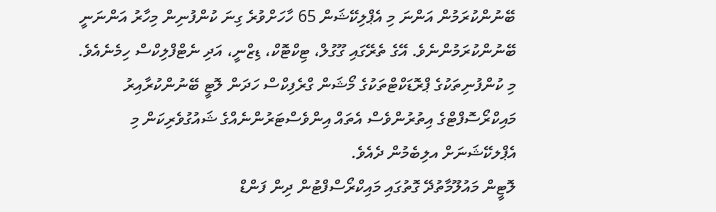ބޭނުންކުރަމުން އަންނަ މި އެޕްލިކޭޝަން 65 ހާހަށްވުރެ ގިނަ ކުންފުނިން މިހާރު އަންނަނީ ބޭނުންކުރަމުންނެވެ. އޭގެ ތެރޭގައި ގޫގުލް، ޓިކްޓޮކް، ޑިޒްނީ، އަދި ނެޓްފްލިކްސް ހިމެނެއެވެ.
މި ކުންފުނިތަކުގެ ޕްރޮޑަކްޓްތަކުގެ މޯޝަން ގްރެފިކްސް ހަދަން ލޮޓީ ބޭނުންކުރާއިރު މައިކްރޯސޮފްޓްގެ އިތުރުންވެސް އެތައް އިންވެސްޓަރުންނެއްގެ ޝައުގުވެރިކަން މި އެޕްލކޭޝަނަށް އލިބެމުން ދެއެވެ.
ލޮޓީން މައުލޫމާތުދޭ ގޮތުގައި މައިކްރޯސްފްޓުން ދިން ފަންޑް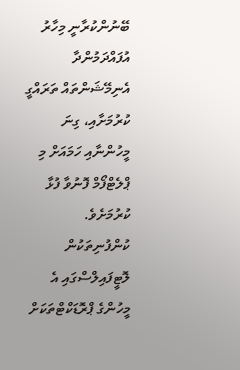ބޭނުންކުރާނީ މިހާރު އުފައްދަމުންދާ އެނިމޭޝަންތައް ތަރައްގީ ކުރުމަށާއި، ގިނަ މީހުންނާއި ހަމައަށް މި ޕްލެޓްފޯމް ފޮނުވާ ފުޅާ ކުރުމަށެވެ.
ކުންފުނިތަކުން ލޮޓީފައިލްސްގައި އެ މީހުންގެ ޕްރޮޑަކްޓްތަކަށް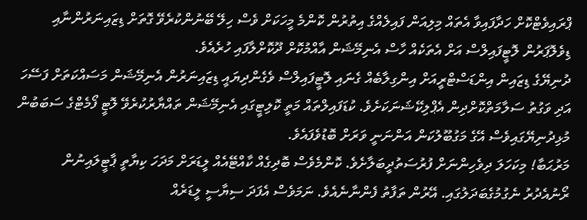ޕްރައިވެޓްކޮށް ހަދާފައިވާ އެތައް މިލިއަން ފައިލެއްގެ އިތުރުން ކޮންމެ މީހަކަށް ވެސް ހިލޭ ބޭނުންކުރެވޭ ގޮތަށް ޑިޒައިނަރުންނާއި ޑިވެލޮޕަރުން ލޮޓީފައިލްސް އަށް އެތަކެއް ހާސް އެނިމޭޝަން އާއްމުކޮށް ދޫކޮށްލާފައި ހުރެއެވެ.
ދުނިޔޭގެ ޑިޒައިން އިންޑަސްޓްރީއަށް އިންގިލާބެއް ގެނައި ލޮޓީފައިލްސް ވެގެންދިޔައީ ޑިޒައިނަރުން އެނިމޭޝަން މަސައްކަތަށް ފަސޭހަ އަދި ވަގުތު ސަލާމަތްކޮށްދިން އެޕްލިކޭޝަނަކަށެވެ. ކުޑަފައިލްތައް މަތީ ކޮލިޓީގައި އެނިމޭޝަން ތައްޔާރުކުރެވޭ ލޮޓީ ފޯމެޓްގެ ސަބަބުން މުޅިދުނިޔޭގައިވެސް އޭގެ މަގުބޫލުކަން އަންނަނީ ވަރަށް ބޮޑުވެފައެވެ.
މަރުޙަބާ! މިކަހަލަ ދިވެހިންނަށް ފުރުސަތުދީބަލާށެވެ. ކޮންމެވެސް ބޮދިގެއް ކާއްޓޭއެއް ލީޑަރަށް މަދަހަ ކިޔާތީ ޕާޓީލައިނުން ރޯނުއެދުރު ނެގުމުގެބަދަލުގައި. އޭރުން ތަފާތު ފެންނާނެއެވެ. ނަމަވެސް އެފަދަ ސިޔާސީ ލީޑަރެއް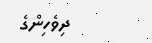ދިވެހިންގެ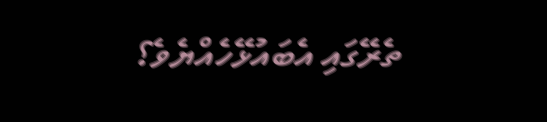ތެރޭގައި އެބައުޅޭހެއްޔެވެ؟